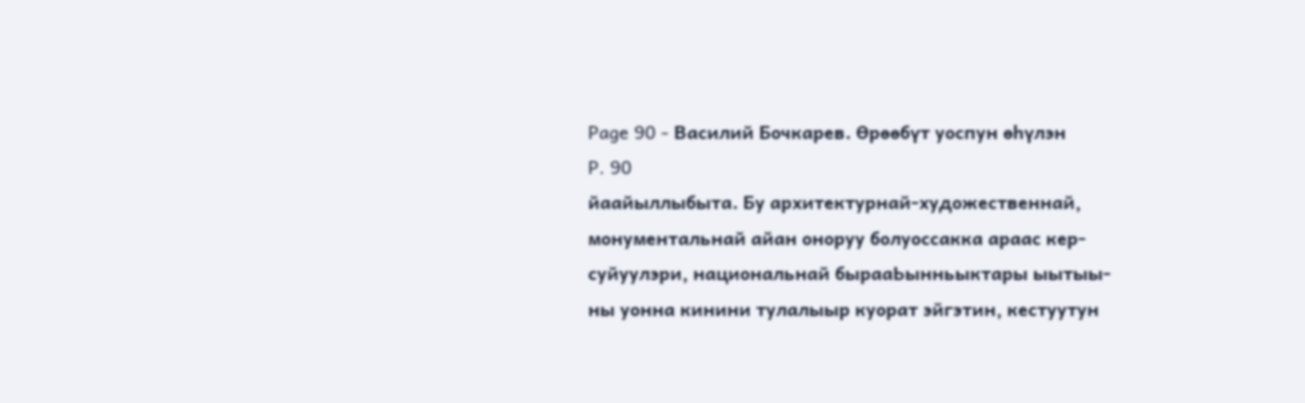Page 90 - Василий Бочкарев. Өрөөбүт уоспун өһүлэн
P. 90
йаайыллыбыта. Бу архитектурнай-художественнай,
монументальнай айан оноруу болуоссакка араас кер-
суйуулэри, национальнай бырааЬынньыктары ыытыы-
ны уонна кинини тулалыыр куорат эйгэтин, кестуутун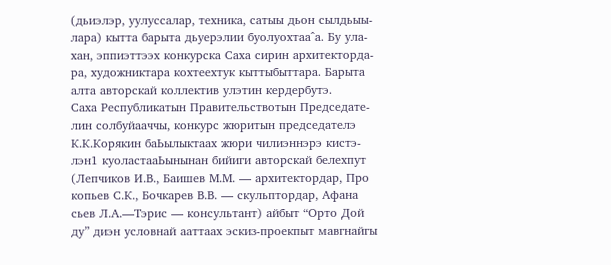(дьиэлэр, уулуссалар, техника, сатыы дьон сылдьыы-
лара) кытта барыта дьуерэлии буолуохтаа^а. Бу ула-
хан, эппиэттээх конкурска Саха сирин архитекторда-
ра, художниктара кохтеехтук кыттыбыттара. Барыта
алта авторскай коллектив улэтин кердербутэ.
Саха Республикатын Правительствотын Председате-
лин солбуйааччы, конкурс жюритын председателэ
К.К.Корякин баЬылыктаах жюри чилиэннэрэ кистэ-
лэн1 куоластааЬынынан бийиги авторскай белехпут
(Лепчиков И.В., Баишев М.М. — архитектордар, Про
копьев С.К., Бочкарев В.В. — скульптордар, Афана
сьев Л.А.—Тэрис — консультант) айбыт “Орто Дой
ду” диэн условнай ааттаах эскиз-проекпыт мавгнайгы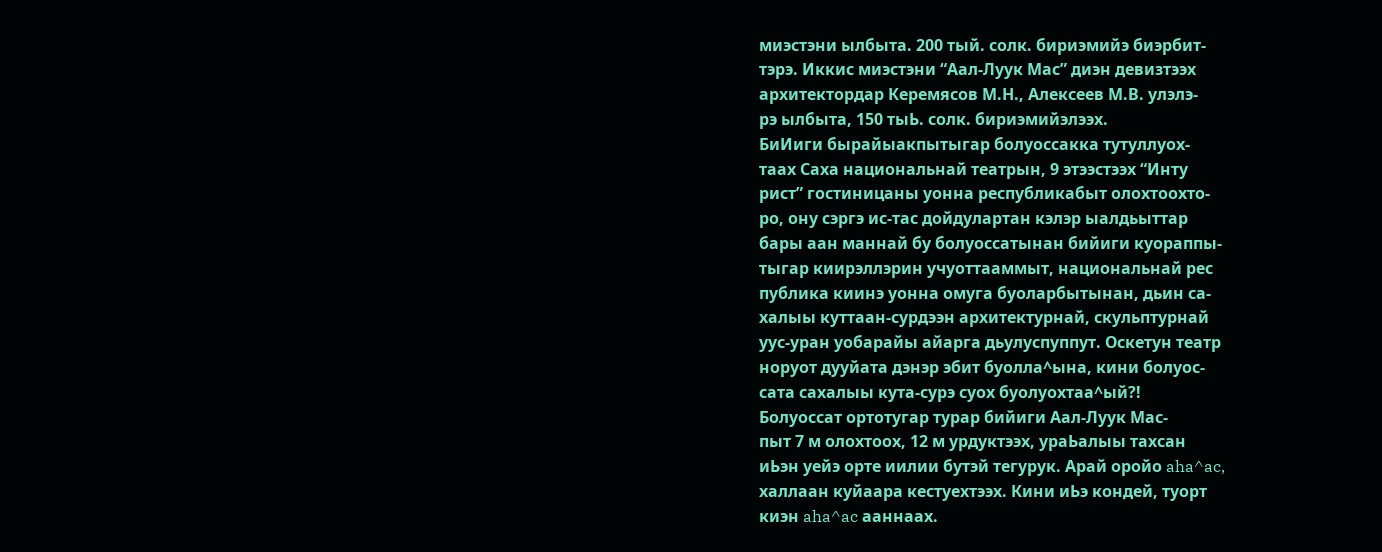миэстэни ылбыта. 200 тый. солк. бириэмийэ биэрбит-
тэрэ. Иккис миэстэни “Аал-Луук Мас” диэн девизтээх
архитектордар Керемясов М.Н., Алексеев М.В. улэлэ-
рэ ылбыта, 150 тыЬ. солк. бириэмийэлээх.
БиИиги бырайыакпытыгар болуоссакка тутуллуох-
таах Саха национальнай театрын, 9 этээстээх “Инту
рист” гостиницаны уонна республикабыт олохтоохто-
ро, ону сэргэ ис-тас дойдулартан кэлэр ыалдьыттар
бары аан маннай бу болуоссатынан бийиги куораппы-
тыгар киирэллэрин учуоттааммыт, национальнай рес
публика киинэ уонна омуга буоларбытынан, дьин са-
халыы куттаан-сурдээн архитектурнай, скульптурнай
уус-уран уобарайы айарга дьулуспуппут. Оскетун театр
норуот дууйата дэнэр эбит буолла^ына, кини болуос-
сата сахалыы кута-сурэ суох буолуохтаа^ый?!
Болуоссат ортотугар турар бийиги Аал-Луук Мас-
пыт 7 м олохтоох, 12 м урдуктээх, ураЬалыы тахсан
иЬэн уейэ орте иилии бутэй тегурук. Арай оройо aha^ac,
халлаан куйаара кестуехтээх. Кини иЬэ кондей, туорт
киэн aha^ac ааннаах.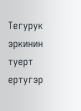Тегурук эркинин туерт ертугэр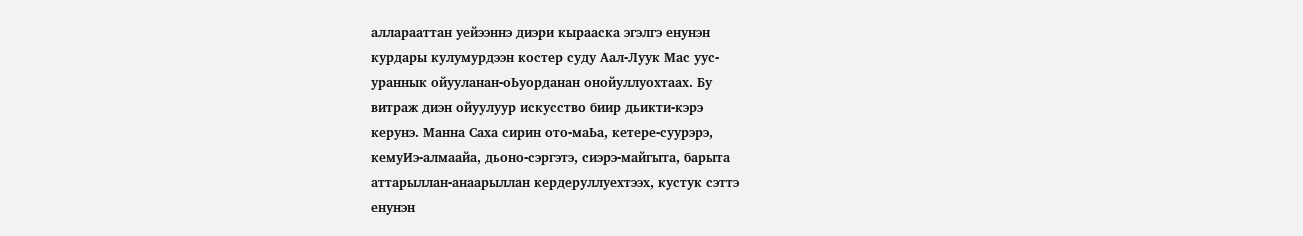алларааттан уейээннэ диэри кырааска эгэлгэ енунэн
курдары кулумурдээн костер суду Аал-Луук Мас уус-
ураннык ойууланан-оЬуорданан онойуллуохтаах. Бу
витраж диэн ойуулуур искусство биир дьикти-кэрэ
керунэ. Манна Саха сирин ото-маЬа, кетере-суурэрэ,
кемуИэ-алмаайа, дьоно-сэргэтэ, сиэрэ-майгыта, барыта
аттарыллан-анаарыллан кердеруллуехтээх, кустук сэттэ
енунэн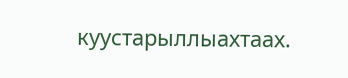куустарыллыахтаах.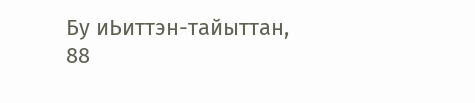Бу иЬиттэн-тайыттан,
88